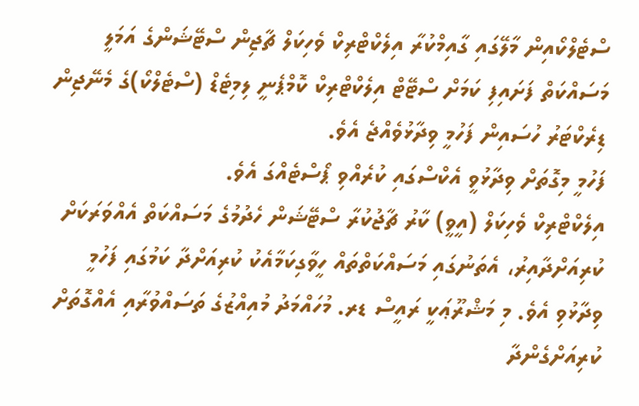ސްޓެލްކޯއިން މާލޭގައި ގާއިމްކުރާ އިލެކްޓްރިކް ވެހިކަލް ޗާޖިން ސްޓޭޝަންގެ އަމަލީ މަސައްކަތް ފަށައިފި ކަމަށް ސްޓޭޓް އިލެކްޓްރިކް ކޮމްޕެނީ ލިމިޓެޑް (ސްޓެލްކޯ)ގެ މެނޭޖިން ޑިރެކްޓަރު ހުސައިން ފަހުމީ ވިދާޅުވެއްޖެ އެވެ.
ފަހުމީ މިގޮތަށް ވިދާޅުވީ އެކްސްގައި ކުރެއްވި ޕޯސްޓެއްގަ އެވެ.
އިލެކްޓްރިކް ވެހިކަލް (އީވީ) ކާރު ޗާޖުކުރާ ސްޓޭޝަން ހެދުމުގެ މަސައްކަތް އެއްވަރަކަށް ކުރިއަށްދާއިރު، އެތަނުގައި މަސައްކަތްތައް ހީވާގިކަމާއެކު ކުރިއަށްދާ ކަމުގައި ފަހުމީ ވިދާޅުވި އެވެ. މި މަޝްރޫޢަކީ ރައީސް ޑރ. މުހައްމަދު މުއިއްޒުގެ ތަސައްވުރާއި އެއްގޮތަށް ކުރިއަށްގެންދާ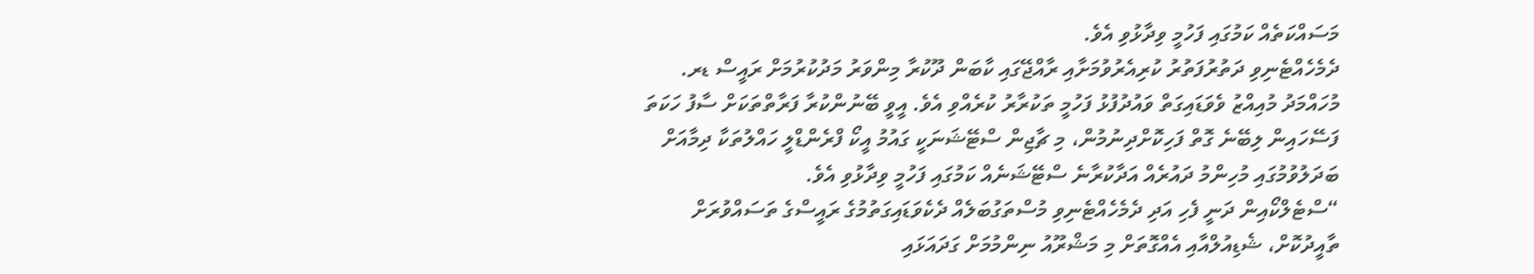މަސައްކަތެއް ކަމުގައި ފަހުމީ ވިދާޅުވި އެވެ.
ދެމެހެއްޓެނިވި ދަތުރުފަތުރު ކުރިއެރުވުމަށާއި ރާއްޖޭގައި ކާބަން ދޫކުރާ މިންވަރު މަދުކުރުމަށް ރައީސް ޑރ. މުހައްމަދު މުއިއްޒު ވެވަޑައިގަތް ވައުދުފުޅު ފަހުމީ ތަކުރާރު ކުރެއްވި އެވެ. އީވީ ބޭނުންކުރާ ފަރާތްތަކަށް ސާފު ހަކަތަ ފަސޭހައިން ލިބޭނެ ގޮތް ފަހިކޮށްދިނުމުން، މި ޗާޖިން ސްޓޭޝަނަކީ ގައުމު އީކޯ ފްރެންޑްލީ ހައްލުތަކާ ދިމާއަށް ބަދަލުވުމުގައި މުހިންމު ދައުރެއް އަދާކުރާނެ ސްޓޭޝަނެއް ކަމުގައި ފަހުމީ ވިދާޅުވި އެވެ.
“ސްޓެލްކޯއިން ދަނީ ފެހި އަދި ދެމެހެއްޓެނިވި މުސްތަގުބަލެއް ދެކެވަޑައިގަތުމުގެ ރައީސްގެ ތަސައްވުރަށް ތާއީދުކޮށް، ޝެޑިއުލްއާއި އެއްގޮތަށް މި މަޝްރޫއު ނިންމުމަށް ގަދައަޅައި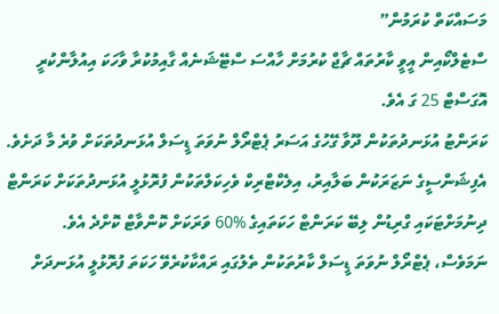މަސައްކަތް ކުރަމުން”
ސްޓެލްކޯއިން އީވީ ކާރުތައް ޗާޖް ކުރުމަށް ހާއްސަ ސްޓޭޝަނެއް ގާއިމުކުރާ ވާހަކަ އިއުލާންކުރީ އޮގަސްޓް 25 ގަ އެވެ.
ކަރަންޓު އުޅަނދުތަކުން ދޫވާ ގޭހުގެ އަސަރު ޕެޓްރޯލް ނުވަތަ ޑީސަލް އުޅަނދުތަކަށް ވުރެ މާ ދަށެވެ. އެފިޝަންސީގެ ނަޒަރަކުން ބަލާއިރު، އިލެކްޓްރިކް ވެހިކަލްތަކުން ފުރޮޅުލީ އުޅަނދުތަކަށް ކަރަންޓް ދިނުމަށްޓަކައި ގްރިޑުން ލިބޭ ކަރަންޓް ހަކަތައިގެ %60 ވަރަކަށް ކޮންވާޓް ކޮށްދެ އެވެ. ނަމަވެސް، ޕެޓްރޯލް ނުވަތަ ޑީސަލް ކާރުތަކުން ތެލުގައި ރައްކާކުރެވޭ ހަކަތަ ފުރޮޅުލީ އުޅަނދަށް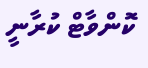ކޮންވާޓް ކުރާނީ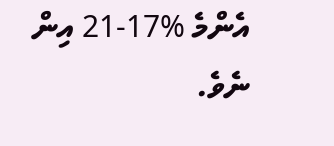އެންމެ %17-21 އިން ނެވެ.